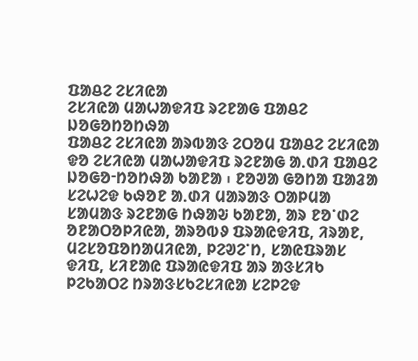ᱯᱟᱪᱮ ᱮᱥᱤᱭᱟ
ᱮᱥᱤᱭᱟ ᱢᱟᱦᱟᱫᱤᱯ ᱨᱮᱱᱟᱜ ᱯᱟᱪᱮ ᱡᱚᱜᱚᱴᱚᱴᱷᱟ
ᱯᱟᱪᱮ ᱮᱥᱤᱭᱟ ᱟᱨᱵᱟᱝ ᱮᱛᱚᱢ ᱯᱟᱪᱮ ᱮᱥᱤᱭᱟ ᱫᱚ ᱮᱥᱤᱭᱟ ᱢᱟᱦᱟᱫᱤᱯ ᱨᱮᱱᱟᱜ ᱟᱹᱰᱤ ᱯᱟᱪᱮ ᱡᱚᱜᱚᱼᱴᱚᱴᱷᱟ ᱠᱟᱱᱟ ᱾ ᱱᱚᱣᱟ ᱜᱚᱴᱟ ᱯᱟᱲᱟ ᱥᱮᱦᱮᱫ ᱠᱷᱚᱱ ᱟᱹᱰᱤ ᱢᱟᱨᱟᱝ ᱛᱟᱞᱢᱟ ᱥᱟᱢᱟᱝ ᱨᱮᱱᱟᱜ ᱴᱷᱟᱶ ᱠᱟᱱᱟ, ᱟᱨ ᱱᱚᱸᱰᱮ ᱚᱱᱟᱛᱚᱞᱤᱭᱟ, ᱟᱨᱚᱵᱽ ᱯᱨᱟᱭᱫᱤᱯ, ᱤᱨᱟᱱ, ᱢᱮᱥᱚᱯᱚᱴᱟᱢᱤᱭᱟ, ᱞᱮᱣᱮᱸᱴ, ᱥᱟᱭᱯᱨᱟᱥ ᱫᱤᱯ, ᱥᱤᱱᱟᱭ ᱯᱨᱟᱭᱫᱤᱯ ᱟᱨ ᱟᱝᱥᱤᱠ ᱞᱮᱠᱟᱛᱮ ᱴᱨᱟᱝᱥᱠᱮᱥᱤᱭᱟ ᱥᱮᱞᱮᱫ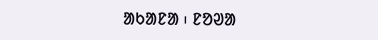ᱟᱠᱟᱱᱟ ᱾ ᱱᱚᱣᱟ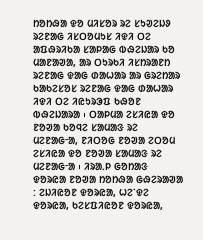ᱴᱚᱴᱷᱟ ᱫᱚ ᱢᱤᱥᱚᱨ ᱨᱮ ᱥᱩᱣᱮᱡᱽ ᱨᱮᱱᱟᱜ ᱤᱥᱛᱚᱢᱩᱥ ᱤᱫᱤ ᱛᱮ ᱟᱯᱷᱨᱤᱠᱟ ᱥᱟᱞᱟᱜ ᱵᱷᱮᱡᱟᱨ ᱠᱚ ᱢᱟᱱᱟᱣᱟ, ᱟᱨ ᱛᱩᱨᱠᱤ ᱤᱥᱴᱨᱟᱱᱴ ᱨᱮᱱᱟᱜ ᱫᱟᱜ ᱰᱟᱦᱟᱨ ᱟᱨ ᱜᱨᱮᱴᱟᱨ ᱠᱟᱠᱮᱥᱚᱥ ᱨᱮᱱᱟᱜ ᱫᱟᱜ ᱰᱟᱦᱟᱨ ᱤᱫᱤ ᱛᱮ ᱤᱭᱩᱨᱳᱯ ᱠᱷᱚᱱ ᱵᱷᱮᱡᱟᱨᱟ ᱾ ᱛᱟᱞᱢᱟ ᱮᱥᱤᱭᱟ ᱫᱚ ᱱᱚᱣᱟ ᱠᱚᱧᱮ ᱥᱟᱢᱟᱝ ᱨᱮ ᱢᱮᱱᱟᱜᱼᱟ, ᱱᱤᱛᱚᱜ ᱱᱚᱣᱟ ᱮᱛᱚᱢ ᱮᱥᱤᱭᱟ ᱫᱚ ᱱᱚᱣᱟ ᱥᱟᱢᱟᱝ ᱨᱮ ᱢᱮᱱᱟᱜᱼᱟ ᱾ ᱤᱨᱟᱹᱞ ᱜᱚᱴᱟᱝ ᱫᱚᱨᱭᱟ ᱱᱚᱣᱟ ᱴᱚᱴᱷᱟ ᱜᱷᱮᱨᱟᱣᱟ : ᱮᱡᱤᱭᱚᱱ ᱫᱚᱨᱭᱟ, ᱦᱮᱸᱫᱮ ᱫᱚᱨᱭᱟ, ᱠᱮᱥᱯᱤᱭᱚᱱ ᱫᱚᱨᱭᱟ,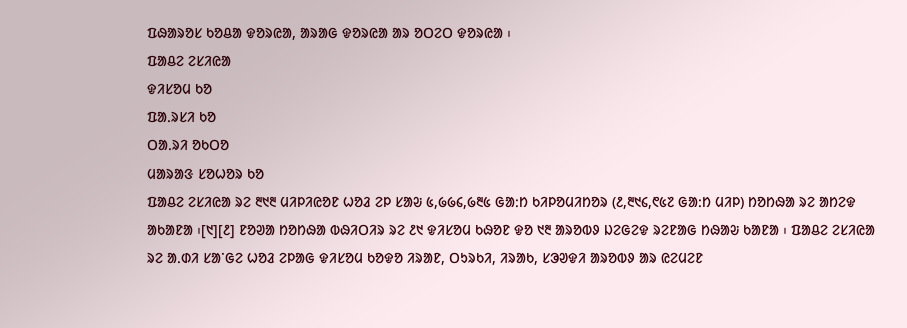ᱯᱷᱟᱨᱚᱥ ᱠᱚᱪᱟ ᱫᱚᱨᱭᱟ, ᱟᱨᱟᱜ ᱫᱚᱨᱭᱟ ᱟᱨ ᱚᱛᱮᱛ ᱫᱚᱨᱭᱟ ᱾
ᱯᱟᱪᱮ ᱮᱥᱤᱭᱟ
ᱫᱤᱥᱚᱢ ᱠᱚ
ᱯᱟᱹᱨᱥᱤ ᱠᱚ
ᱛᱟᱹᱨᱤ ᱚᱠᱛᱚ
ᱢᱟᱨᱟᱝ ᱥᱚᱦᱚᱨ ᱠᱚ
ᱯᱟᱪᱮ ᱮᱥᱤᱭᱟ ᱨᱮ ᱓᱑᱓ ᱢᱤᱞᱤᱭᱚᱱ ᱦᱚᱲ ᱮᱞ ᱥᱟᱶ ᱕,᱙᱙᱔,᱙᱓᱕ ᱜᱟᱺᱴ ᱠᱤᱞᱚᱢᱤᱴᱚᱨ (᱒,᱓᱑᱔,᱖᱕᱗ ᱜᱟᱺᱴ ᱢᱤᱞ) ᱴᱚᱴᱷᱟ ᱨᱮ ᱟᱴᱮᱫ ᱟᱠᱟᱱᱟ ᱾[᱑][᱒] ᱱᱚᱣᱟ ᱴᱚᱴᱷᱟ ᱵᱷᱤᱛᱤᱨ ᱨᱮ ᱒᱑ ᱫᱤᱥᱚᱢ ᱠᱷᱚᱱ ᱫᱚ ᱑᱓ ᱟᱨᱚᱵᱽ ᱡᱮᱜᱮᱫ ᱨᱮᱱᱟᱜ ᱴᱷᱟᱶ ᱠᱟᱱᱟ ᱾ ᱯᱟᱪᱮ ᱮᱥᱤᱭᱟ ᱨᱮ ᱟᱹᱰᱤ ᱥᱟᱸᱜᱮ ᱦᱚᱲ ᱮᱞᱟᱜ ᱫᱤᱥᱚᱢ ᱠᱚᱫᱚ ᱤᱨᱟᱱ, ᱛᱩᱨᱠᱤ, ᱤᱨᱟᱠ, ᱥᱳᱣᱫᱤ ᱟᱨᱚᱵᱽ ᱟᱨ ᱭᱮᱢᱮᱱ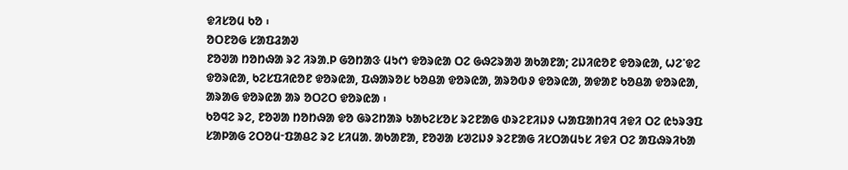ᱫᱤᱥᱚᱢ ᱠᱚ ᱾
ᱚᱛᱱᱚᱜ ᱥᱟᱯᱲᱟᱣ
ᱱᱚᱣᱟ ᱴᱚᱴᱷᱟ ᱨᱮ ᱤᱨᱟᱹᱞ ᱜᱚᱴᱟᱝ ᱢᱩᱬ ᱫᱚᱨᱭᱟ ᱛᱮ ᱜᱷᱮᱨᱟᱣ ᱟᱠᱟᱱᱟ; ᱮᱡᱤᱭᱚᱱ ᱫᱚᱨᱭᱟ, ᱦᱮᱸᱫᱮ ᱫᱚᱨᱭᱟ, ᱠᱮᱥᱯᱤᱭᱚᱱ ᱫᱚᱨᱭᱟ, ᱯᱷᱟᱨᱚᱥ ᱠᱚᱪᱟ ᱫᱚᱨᱭᱟ, ᱟᱨᱚᱵᱽ ᱫᱚᱨᱭᱟ, ᱟᱫᱟᱱ ᱠᱚᱪᱟ ᱫᱚᱨᱭᱟ, ᱟᱨᱟᱜ ᱫᱚᱨᱭᱟ ᱟᱨ ᱚᱛᱮᱛ ᱫᱚᱨᱭᱟ ᱾
ᱠᱚᱧᱮ ᱨᱮ, ᱱᱚᱣᱟ ᱴᱚᱴᱷᱟ ᱫᱚ ᱜᱨᱮᱴᱟᱨ ᱠᱟᱠᱮᱥᱚᱥ ᱨᱮᱱᱟᱜ ᱰᱨᱮᱱᱤᱡᱽ ᱦᱟᱯᱟᱴᱤᱧ ᱤᱫᱤ ᱛᱮ ᱭᱩᱨᱳᱯ ᱥᱟᱞᱟᱜ ᱮᱛᱚᱢᱼᱯᱟᱪᱮ ᱨᱮ ᱥᱤᱢᱟᱹ ᱟᱠᱟᱱᱟ, ᱱᱚᱣᱟ ᱥᱣᱮᱡᱽ ᱨᱮᱱᱟᱜ ᱤᱥᱛᱟᱢᱩᱥ ᱤᱫᱤ ᱛᱮ ᱟᱯᱷᱨᱤᱠᱟ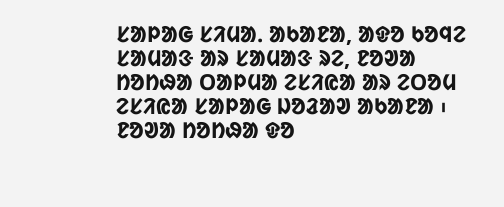ᱥᱟᱞᱟᱜ ᱥᱤᱢᱟᱹ ᱟᱠᱟᱱᱟ, ᱟᱫᱚ ᱠᱚᱧᱮ ᱥᱟᱢᱟᱝ ᱟᱨ ᱥᱟᱢᱟᱝ ᱨᱮ, ᱱᱚᱣᱟ ᱴᱚᱴᱷᱟ ᱛᱟᱞᱢᱟ ᱮᱥᱤᱭᱟ ᱟᱨ ᱮᱛᱚᱢ ᱮᱥᱤᱭᱟ ᱥᱟᱞᱟᱜ ᱡᱚᱲᱟᱣ ᱟᱠᱟᱱᱟ ᱾ ᱱᱚᱣᱟ ᱴᱚᱴᱷᱟ ᱫᱚ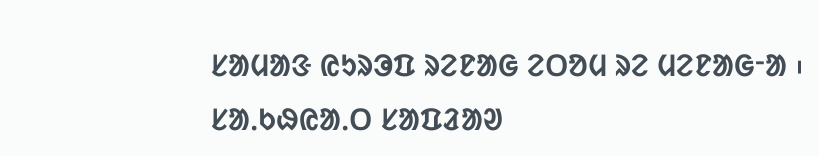ᱥᱟᱢᱟᱝ ᱭᱩᱨᱳᱯ ᱨᱮᱱᱟᱜ ᱮᱛᱚᱢ ᱨᱮ ᱢᱮᱱᱟᱜᱼᱟ ᱾
ᱥᱟᱹᱠᱷᱭᱟᱹᱛ ᱥᱟᱯᱲᱟᱣ